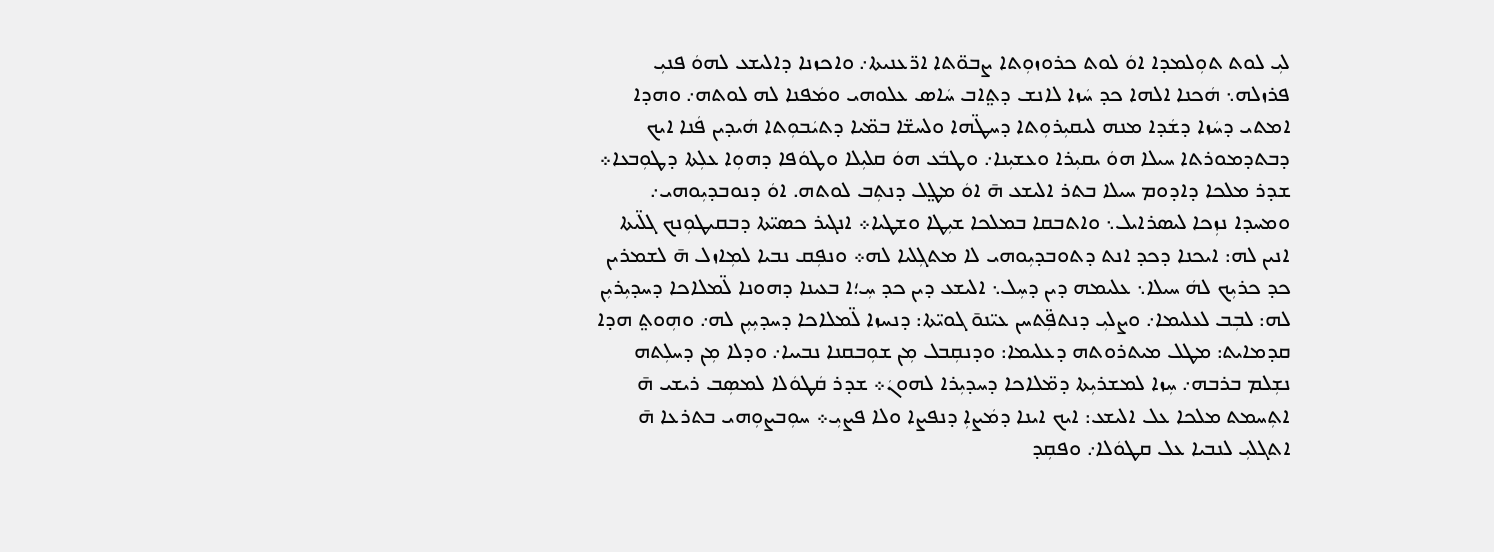ܠܝܼ ܠܘܬ ܬܘܼܠܡܕܐ ܐܘܿ ܠܘܬ ܟܪܘܙܘܼܬܐ ܨܒܘ̈ܬܐ ܐܪ̈ܥܢܝܬܐ܇ ܘܐܟܙܢܐ ܕܐܠܝܫܥ ܠܗܘܿ ܦܢܝܼ ܦܪܙܠܗ܆ ܗܿܟܢܐ ܐܠܗܐ ܟܕ ܚܿܙܐ ܠܐܢܫ ܕܬ݀ܐܒ ܚܿܐܣ ܥܠܘܗܝ ܘܡܿܦܢܐ ܠܗ ܠܘܬܗ܇ ܘܗܕܐ ܐܡܬܝ ܕܚܿܙܐ ܕܫܿܕܐ ܡܢܗ ܠܝܩܝܼܪܘܼܬܐ ܕܚܛ̈ܗܐ ܘܠܚܫ̈ܐ ܒܡ̈ܝܐ ܕܬܝܿܒܘܼܬܐ ܗܿܝܕܝܢ ܦܿܢܐ ܐܝܟ ܕܒܬܕܡܘܪܬܐ ܚܝܠܐ ܗܘܿ ܝܩܝܼܪܐ ܘܥܫܝܼܢܐ܇ ܘܛܒܿܥ ܗܘܿ ܩܠܝܼܠܐ ܘܛܘܿܦܐ ܕܗܘܼܐ ܥܠܼܬܐ ܕܛܘܼܒܥܐ܀ ܫܕܪ ܡܠܟܐ ܕܐܕܘܡ ܚܝܠܐ ܒܬܪ ܐܠܝܫܥ ܗ̄ ܐܘܿ ܡܛ݀ܠ ܕܢܬܼܒ ܠܘܬܗ. ܐܘܿ ܕܢܘܒܕܝܼܘܗܝ܇ ܘܡܚܕܐ ܢܙܼܟܐ ܠܝܣܪܐܝܠ܆ ܘܐܬܒܩܐ ܒܡܠܟܐ ܫܝܼܛܐ ܘܫܛܝܐ܀ ܐܢܓܝܪ ܟܣܝ̈ܬܐ ܕܒܩܝܛܘܼܢܟ ܓܠ̈ܝܬܐ ܐܢܝܢ ܠܗ: ܐܝܟܢܐ ܕܟܕ ܐܢܬ ܕܬܘܒܕܝܼܘܗܝ ܠܐ ܡܬܓܼܠܝܐ ܠܗ܀ ܘܢܦܼܩ ܢܒܝܐ ܠܡܼܐܙܠ ܗ̄ ܠܫܡܪܝܢ ܟܕ ܟܪܝܼܟ ܠܗܿ ܚܝܠܐ܆ ܥܠܝܡܗ ܕܝܢ ܕܚܼܠ܆ ܐܠܝܫܥ ܕܝܢ ܟܕ ܚܼ؛ܐ ܒܥܝܢܐ ܕܗܘܢܐ ܠ̈ܡܠܐܟܐ ܕܚܕܝܼܪܝܼܢ ܠܗ: ܠܒܼܒ ܠܥܠܝܡܐ܇ ܘܨܠܝܼ ܕܢܬܦܼ̈ܬܚܢ ܥܝ̈ܢܘ̄ ܓܘܝ̈ܬܐ: ܕܢܚܙܐ ܠ̈ܡܠܐܟܐ ܕܚܕܝܼܝܼܢ ܠܗ܇ ܘܗܼܘܬ݀ ܗܕܐ ܩܕܡܐܝܬ: ܡܛܠ ܡܝܬܪܘܬܗ ܕܥܠܝܡܐ: ܘܕܢܩܼܒܠ ܡܼܢ ܫܘܼܒܩܢܐ ܢܒܝܝܐ܇ ܘܕܠܐ ܡܼܢ ܕܚܠܼܬܗ ܢܫܼܠܡ ܒܪܒܗ܇ ܚܼܙܐ ܠܡܫܪܝܼܬܐ ܕܡ̈ܠܐܟܐ ܕܚܕܝܼܪܐ ܠܗܘܢܿ܀ ܫܕܪ ܩܿܛܘܿܠܐ ܠܡܣܼܒ ܪܝܫܝ ܗ̄ ܐܬܼܚܡܬ ܡܠܟܐ ܥܠ ܐܠܝܫܥ: ܐܝܟ ܐܝܢܐ ܕܡܿܨܐܼ ܕܢܦܨܐ ܘܠܐ ܦܨܝܼ܀ ܚܘܼܒܨܘܼܗܝ ܒܬܪܥܐ ܗ̄ ܐܬܓܠܝܼ ܠܢܒܝܐ ܥܠ ܩܛܘܿܠܐ܇ ܘܦܩܼܕ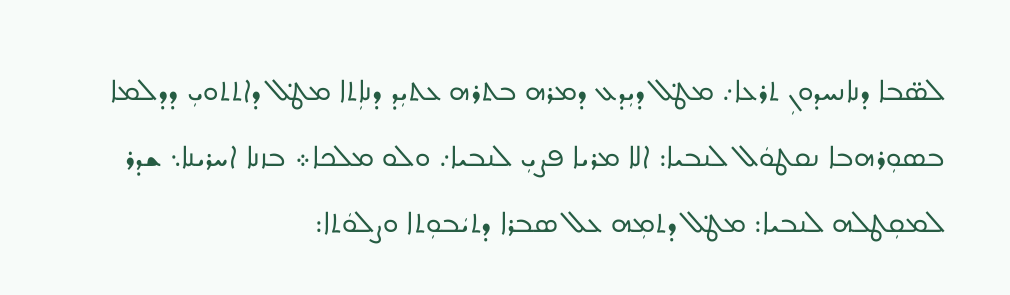ܠܣ̈ܒܐ ܕܢܐܢܚܕܘܢܼ ܬܪܥܐ܇ ܡܛ݀ܠ ܕܝܼܕܥ ܕܡܪܗ ܒܬܪܗ ܥܬܝܼܕ ܕܢܐܼܬܐ ܡܛ݀ܠ ܕܐܬܬܘܝܼ ܕܕܠܡܐ ܒܣܘܼܪܗܒܐ ܢܩܛܘܿܠ ܠܢܒܝܐ: ܐܠܐ ܡܪܝܐ ܦܨܝܼ ܠܢܒܝܐ܇ ܘܠܘ ܡܠܟܐ܀ ܒܙܢܐ ܐܚܪܝܢܐ܆ ܫܕܪ ܠܡܩܼܛܠܗ ܠܢܒܝܐ: ܡܛ݀ܠ ܕܬܡܼܗ ܥܠ ܣܒܪܐ ܕܬܝܿܒܘܼܬܐ ܘܨܠܘܿܬܐ: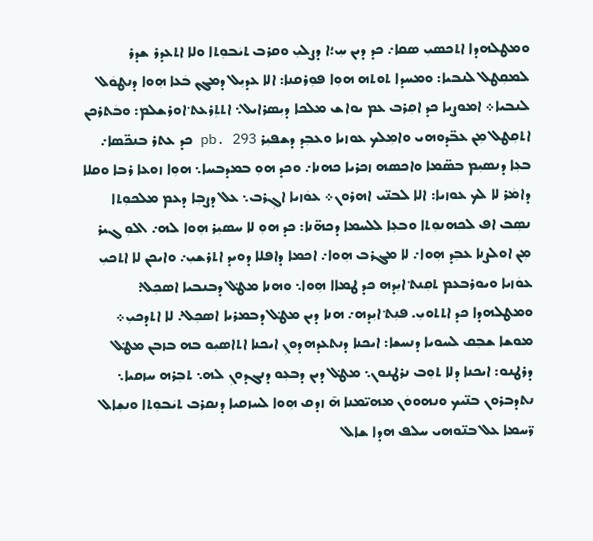ܘܡܛܠܗܕܐ ܐܬܟܣܝܼ ܣܩܐ܇ ܟܕ ܕܝܢ ܚܼ؛ܐ ܕܨܠܝܼ ܘܩܪܒ ܬܝܿܒܘܼܬܐ ܘܠܐ ܐܬܥܕܪ ܫܕܪ ܠܡܩܼܛܠ ܠܢܒܝܐ: ܘܡܚܕܐ ܬܘܬܗ ܗܘܼܐ ܦܘܼܪܩܢܐ: ܐܠܐ ܥܕܝܼܠ ܕܡܓܢ ܒܿܥܐ ܗܼܘܐ ܕܢܛܘܿܠ ܠܢܒܝܐ܀ ܐܡܘܨܝܐ ܟܕ ܐܩܼܪܒ ܥܡ ܝܘܐܫ ܡܠܟܐ ܕܝܼܣܪܐܝܠ܆ ܐܬܬܼܪܥܬ݀ ܐܘܪܫܠܡ: ܘܒܿܬܪܟܢ ܐܬܩܼܛܠ ܡܼܢ ܥܒ̈ܕܘܗܝ ܘܐܡܼܠܟ ܥܘܙܝܐ ܘܥܒܼܕ ܕܫܦܝܼܪ pb. 293 ܟܕ ܥܬܪ ܒܢܟ̈ܣܐ܇ ܒܥܼܐ ܕܢܣܝܼܡ ܒܣ̈ܡܐ ܘܐܟܣܗ ܙܟܪܝܐ ܟܗܢܐ܇ ܘܟܕ ܗܘܼ ܒܡܕܒܚܐ܆ ܗܘܼܐ ܙܘܥܐ ܪܒܐ ܘܩܠܐ ܕܐܡܿܪ ܠܐ ܠܟ ܥܘܙܝܐ: ܐܠܐ ܠܒܢ̈ܝ ܐܗܪܘܢ܀ ܥܘܿܙܝܐ ܐܓܼܪܒ܆ ܥܠ ܕܨܒܼܐ ܕܥܡ ܡܠܟܘܼܬܐ ܢܣܼܒ ܐܦ ܠܟܗܢܘܼܬܐ ܘܒܥܼܐ ܠܠܚܡܐ ܕܟܗ̈ܢܐ: ܟܕ ܗܘܼ ܠܐ ܚܣܝܼܪ ܗܼܘܐ ܠܗ܇ ܐܠܘܼ ܓܝܪ ܡܼܢ ܐܘܠܨܢܐ ܥܒܼܕ ܗܼܘܐ܇ ܠܐ ܡܓܪܒ ܗܼܘܐ܇ ܐܟܡܐ ܕܐܦܠܐ ܕܘܝܕ ܐܬܪܫܝܼ܇ ܘܐܝܟܢ ܠܐ ܐܬܟܝܼ ܥܘܿܙܝܐ ܘܝܘܪܒܥܡ ܬܩܼܢܬ݀ ܐܝܼܕܗ ܟܕ ܛܡܐܐ ܗܼܘܐ܆ ܘܗܢܐ ܡܛ݀ܠ ܕܒܢܒܝܐ ܐܣܟܼܠ: ܘܡܛܠܗܕܐ ܟܕ ܐܬܬܘܝܼ. ܦܢܼܬ݀ ܐܝܼܕܗ܇ ܗܢܐ ܕܝܢ ܡܛ݀ܠ ܕܒܡܪܝܐ ܐܣܟܼܠ܇ ܠܐ ܐܬܕܟܝܼ܀ ܡܘܫܐ ܫܒܼܩ ܠܚܘܝܐ ܕܢܚܫܐ: ܐܝܟܢܐ ܕܢܬܥܕܗܕܘܢܼ ܐܝܟܢܐ ܐܬܐܣܝܼܘ ܒܗ ܒܙܒܢ ܡܛ݀ܠ ܕܪܛܢܘ: ܐܝܟܢܐ ܕܠܐ ܬܘܼܒ ܢܪܛܢܘܢ܆ ܡܛ݀ܠ ܕܝܢ ܕܒܥܼܘ ܕܢܓܕܘܢܼ ܠܗ܆ ܬܒܼܪܗ ܚܙܩܝܐ܆ ܢܬܕܒܪܘܢ ܒܢ̈ܝܟ ܘܢܗܘܘܿܢ ܡܗܝ̈ܡܢܐ ܗ̄ ܙܕܩ ܗܼܘܐ ܠܚܙܩܝܐ ܕܢܩܪܒ ܬܝܿܒܘܼܬܐ ܘܢܫܼܐܠ ܪ̈ܚܡܐ ܥܠ ܒܢ̈ܘܗܝ ܚܠܦ ܗܕܐ ܫܐܠ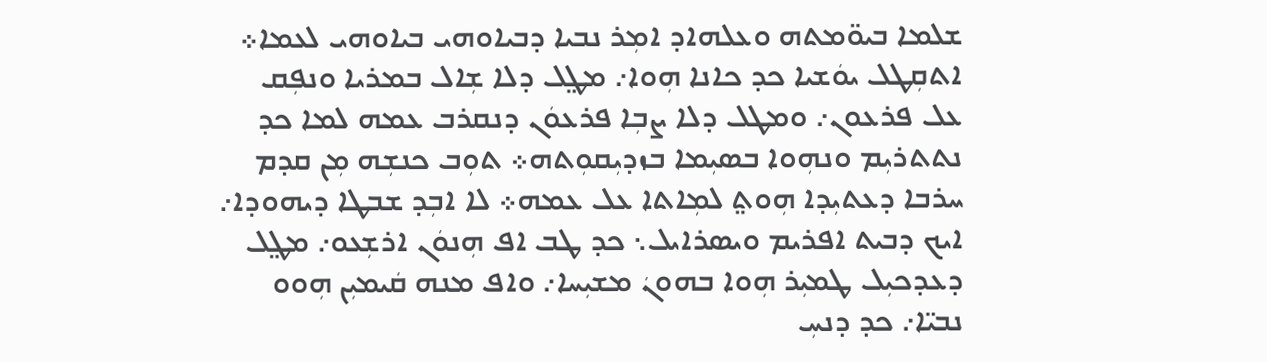ܫܠܡܐ ܒܝܘ̈ܡܬܗ ܘܥܠܗܐܕ ܐܡܼܪ ܢܒܝܐ ܕܒܝܐܘܗܝ ܒܝܐܘܗܝ ܠܥܡܐ܀ ܐܬܩܼܛܠ ܝܘܿܫܝܐ ܟܕ ܟܐܢܐ ܗܼܘܐ܇ ܡܛ݀ܠ ܕܠܐ ܫܼܐܠ ܒܡܪܝܐ ܘܢܦܼܩ ܥܠ ܦܪܥܘܢ܇ ܘܡܛܠ ܕܠܐ ܨܒܼܐ ܦܪܥܘܿܢ ܕܢܩܪܒ ܥܡܗ ܠܡܐ ܟܕ ܢܬܬܪܝܼܡ ܘܢܗܼܘܐ ܒܣܝܼܡܐ ܒܙܕܝܼܩܘܼܬܗ܀ ܬܘܼܒ ܟܢܫܼܗ ܡܼܢ ܩܕܡ ܚܪܒܐ ܕܥܬܝܼܕܐ ܗܼܘܬ݀ ܠܡܼܐܬܐ ܥܠ ܥܡܗ܀ ܠܐ ܐܒܼܕ ܫܒܛܐ ܕܝܗܘܕܐ܇ ܐܝܟ ܕܒܝܬ ܐܦܪܝܡ ܘܝܣܪܐܝܠ܆ ܟܕ ܛܒ ܐܦ ܗܼܢܘܿܢ ܐܪܫܼܥܘ܇ ܡܛ݀ܠ ܕܥܕܟܝܼܠ ܛܡܝܼܪ ܗܼܘܐ ܒܗܘܢܿ ܡܫܝܼܚܐ܇ ܘܐܦ ܡܢܗ ܩܿܝܡܝܼܢ ܗܼܘܘ ܢܒܝ̈ܐ܇ ܟܕ ܕܢܚܼ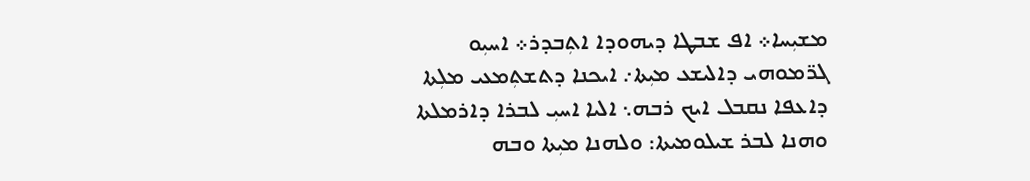ܡܫܝܼܚܐ܀ ܐܦ ܫܒܛܐ ܕܝܗܘܕܐ ܐܬܼܒܕܪ܀ ܐܚܝܼܘ ܓܪ̈ܡܘܗܝ ܕܐܠܝܫܥ ܡܝܼܬܐ܇ ܐܝܟܢܐ ܕܬܫܬܼܡܥܝ ܡܠܼܬܐ ܕܐܥܦܐ ܢܩܒܠ ܐܝܟ ܪܒܗ܆ ܐܠܝܐ ܐܚܝܼ ܠܒܪܐ ܕܐܪܡܠܬܐ ܘܗܢܐ ܠܒܪ ܫܝܠܘܡܝܬܐ: ܘܠܗܢܐ ܡܝܼܬܐ ܘܒܗ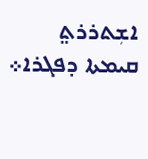ܐܫܼܬܪܪܬ݀ ܩܝܡܬܐ ܕܦܓܪܐ܀